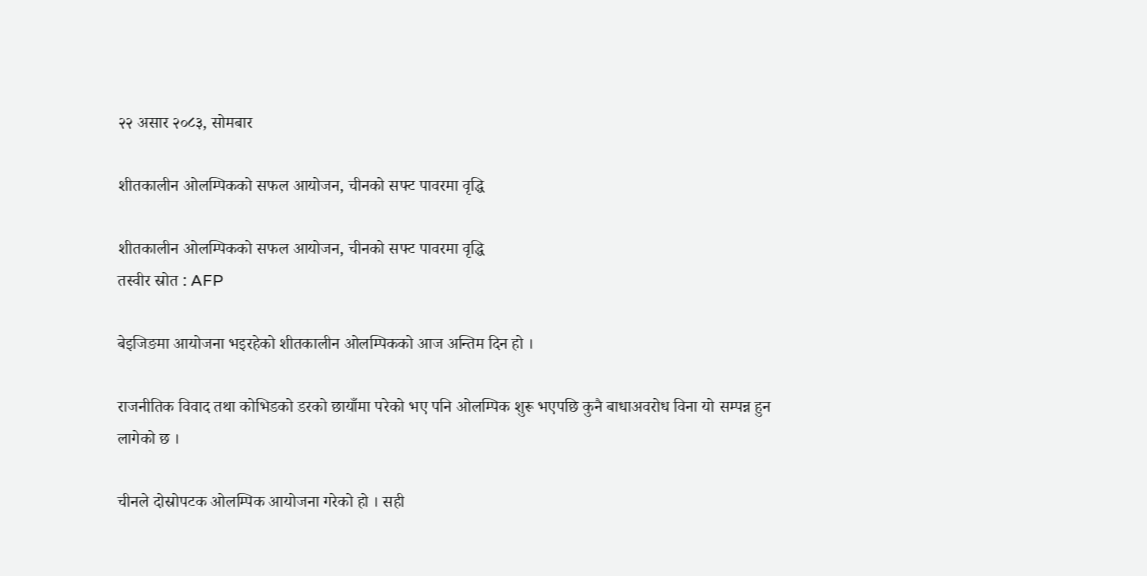२२ असार २०८३, सोमबार

शीतकालीन ओलम्पिकको सफल आयोजन, चीनको सफ्ट पावरमा वृद्धि

शीतकालीन ओलम्पिकको सफल आयोजन, चीनको सफ्ट पावरमा वृद्धि
तस्वीर स्रोत : AFP

बेइजिङमा आयोजना भइरहेको शीतकालीन ओलम्पिकको आज अन्तिम दिन हो ।

राजनीतिक विवाद तथा कोभिडको डरको छायाँमा परेको भए पनि ओलम्पिक शुरू भएपछि कुनै बाधाअवरोध विना यो सम्पन्न हुन लागेको छ ।

चीनले दोस्रोपटक ओलम्पिक आयोजना गरेको हो । सही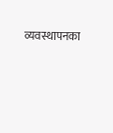व्यवस्थापनका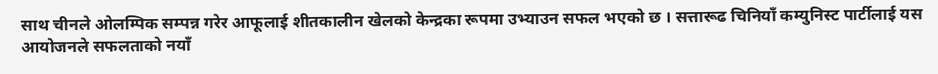साथ चीनले ओलम्पिक सम्पन्न गरेर आफूलाई शीतकालीन खेलको केन्द्रका रूपमा उभ्याउन सफल भएको छ । सत्तारूढ चिनियाँ कम्युनिस्ट पार्टीलाई यस आयोजनले सफलताको नयाँ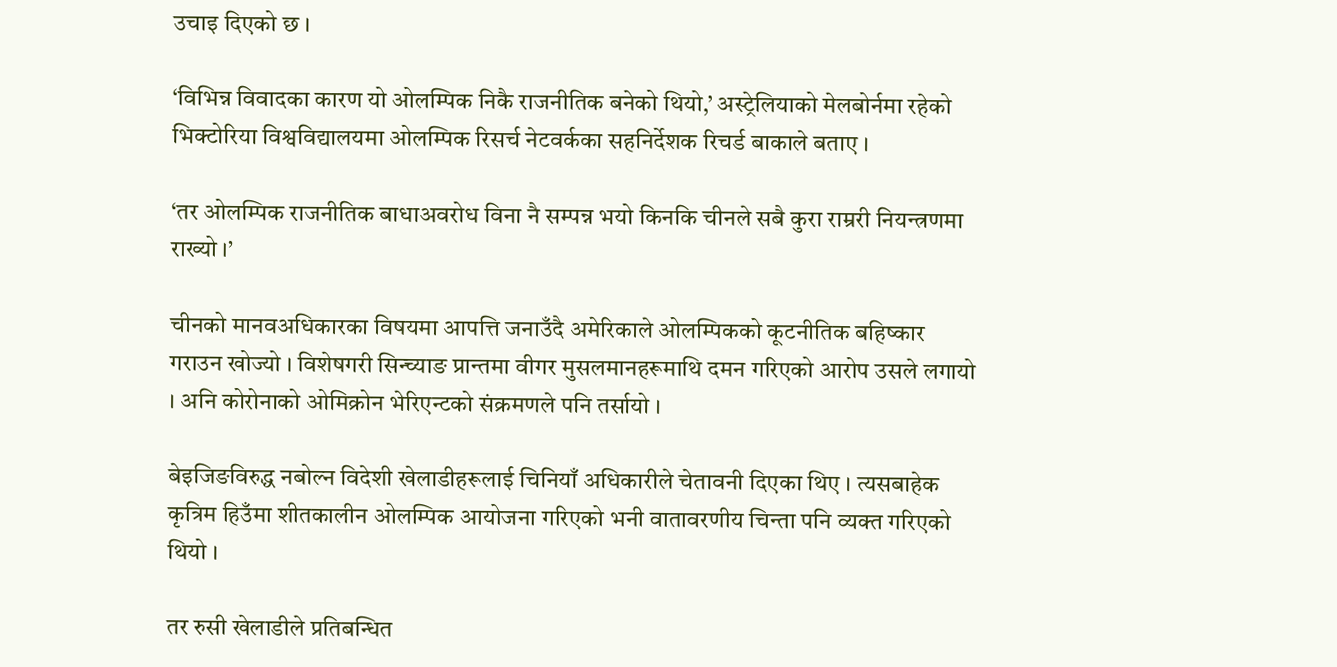उचाइ दिएको छ ।

‘विभिन्न विवादका कारण यो ओलम्पिक निकै राजनीतिक बनेको थियो,’ अस्ट्रेलियाको मेलबोर्नमा रहेको भिक्टोरिया विश्वविद्यालयमा ओलम्पिक रिसर्च नेटवर्कका सहनिर्देशक रिचर्ड बाकाले बताए ।

‘तर ओलम्पिक राजनीतिक बाधाअवरोध विना नै सम्पन्न भयो किनकि चीनले सबै कुरा राम्ररी नियन्त्रणमा राख्यो ।’

चीनको मानवअधिकारका विषयमा आपत्ति जनाउँदै अमेरिकाले ओलम्पिकको कूटनीतिक बहिष्कार गराउन खोज्यो । विशेषगरी सिन्च्याङ प्रान्तमा वीगर मुसलमानहरूमाथि दमन गरिएको आरोप उसले लगायो । अनि कोरोनाको ओमिक्रोन भेरिएन्टको संक्रमणले पनि तर्सायो ।

बेइजिङविरुद्ध नबोल्न विदेशी खेलाडीहरूलाई चिनियाँ अधिकारीले चेतावनी दिएका थिए । त्यसबाहेक कृत्रिम हिउँमा शीतकालीन ओलम्पिक आयोजना गरिएको भनी वातावरणीय चिन्ता पनि व्यक्त गरिएको थियो ।

तर रुसी खेलाडीले प्रतिबन्धित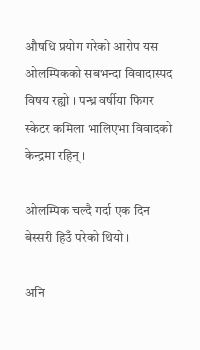औषधि प्रयोग गरेको आरोप यस ओलम्पिकको सबभन्दा विवादास्पद विषय रह्यो । पन्ध्र वर्षीया फिगर स्केटर कमिला भालिएभा विवादको केन्द्रमा रहिन् ।

ओलम्पिक चल्दै गर्दा एक दिन बेस्सरी हिउँ परेको थियो ।

अनि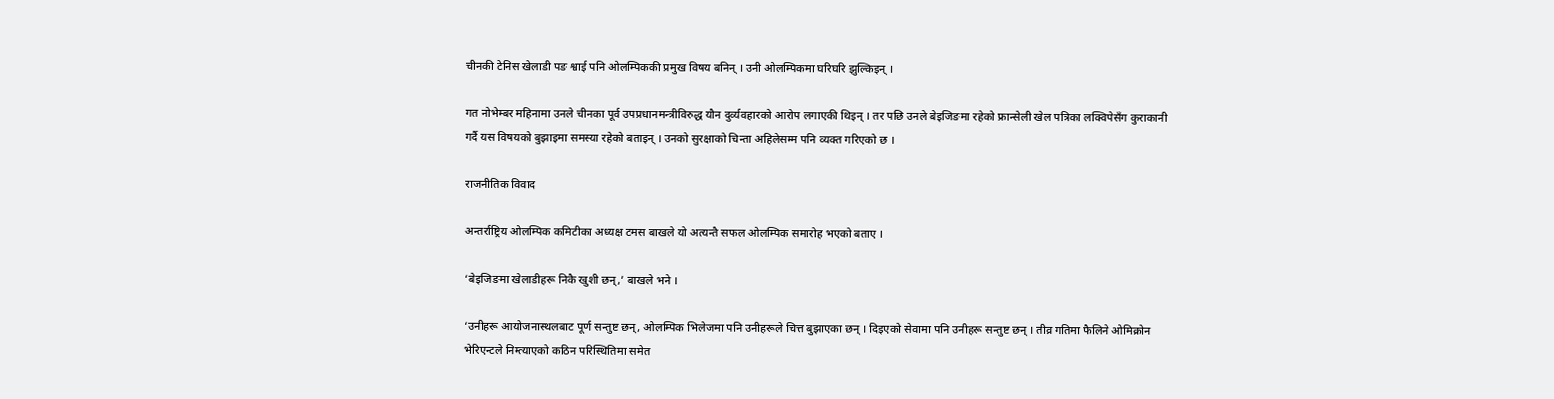चीनकी टेनिस खेलाडी पङ श्वाई पनि ओलम्पिककी प्रमुख विषय बनिन् । उनी ओलम्पिकमा घरिघरि झुल्किइन् ।

गत नोभेम्बर महिनामा उनले चीनका पूर्व उपप्रधानमन्त्रीविरुद्ध यौन दुर्व्यवहारको आरोप लगाएकी थिइन् । तर पछि उनले बेइजिङमा रहेको फ्रान्सेली खेल पत्रिका लक्विपेसँग कुराकानी गर्दै यस विषयको बुझाइमा समस्या रहेको बताइन् । उनको सुरक्षाको चिन्ता अहिलेसम्म पनि व्यक्त गरिएको छ ।

राजनीतिक विवाद

अन्तर्राष्ट्रिय ओलम्पिक कमिटीका अध्यक्ष टमस बाखले यो अत्यन्तै सफल ओलम्पिक समारोह भएको बताए ।

‘बेइजिङमा खेलाडीहरू निकै खुशी छन्,’ बाखले भने ।

‘उनीहरू आयोजनास्थलबाट पूर्ण सन्तुष्ट छन्, ओलम्पिक भिलेजमा पनि उनीहरूले चित्त बुझाएका छन् । दिइएको सेवामा पनि उनीहरू सन्तुष्ट छन् । तीव्र गतिमा फैलिने ओमिक्रोन भेरिएन्टले निम्त्याएको कठिन परिस्थितिमा समेत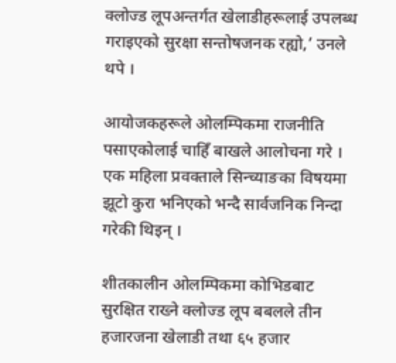क्लोज्ड लूपअन्तर्गत खेलाडीहरूलाई उपलब्ध गराइएको सुरक्षा सन्तोषजनक रह्यो,’ उनले थपे ।

आयोजकहरूले ओलम्पिकमा राजनीति पसाएकोलाई चाहिँ बाखले आलोचना गरे । एक महिला प्रवक्ताले सिन्च्याङका विषयमा झूटो कुरा भनिएको भन्दै सार्वजनिक निन्दा गरेकी थिइन् ।

शीतकालीन ओलम्पिकमा कोभिडबाट सुरक्षित राख्ने क्लोज्ड लूप बबलले तीन हजारजना खेलाडी तथा ६५ हजार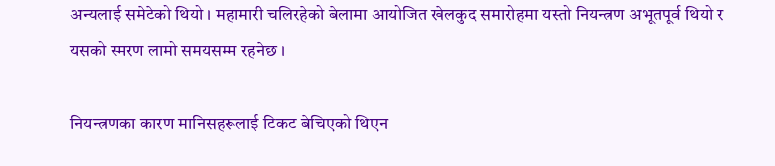अन्यलाई समेटेको थियो । महामारी चलिरहेको बेलामा आयोजित खेलकुद समारोहमा यस्तो नियन्त्रण अभूतपूर्व थियो र यसको स्मरण लामो समयसम्म रहनेछ ।

नियन्त्रणका कारण मानिसहरूलाई टिकट बेचिएको थिएन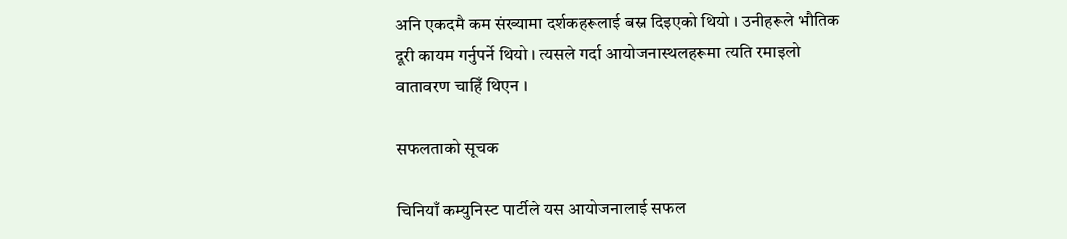अनि एकदमै कम संख्यामा दर्शकहरूलाई बस्न दिइएको थियो । उनीहरूले भौतिक दूरी कायम गर्नुपर्ने थियो । त्यसले गर्दा आयोजनास्थलहरूमा त्यति रमाइलो वातावरण चाहिँ थिएन ।

सफलताको सूचक

चिनियाँ कम्युनिस्ट पार्टीले यस आयोजनालाई सफल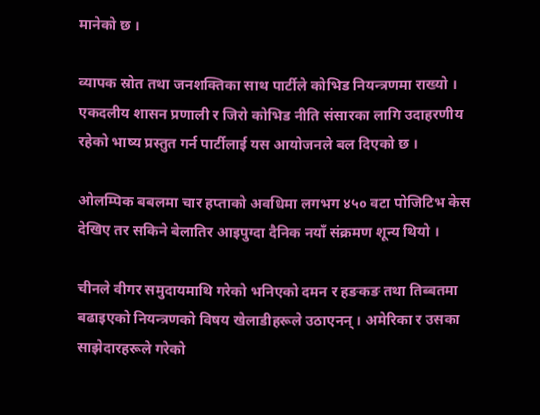मानेको छ ।

व्यापक स्रोत तथा जनशक्तिका साथ पार्टीले कोभिड नियन्त्रणमा राख्यो । एकदलीय शासन प्रणाली र जिरो कोभिड नीति संसारका लागि उदाहरणीय रहेको भाष्य प्रस्तुत गर्न पार्टीलाई यस आयोजनले बल दिएको छ ।

ओलम्पिक बबलमा चार हप्ताको अवधिमा लगभग ४५० वटा पोजिटिभ केस देखिए तर सकिने बेलातिर आइपुग्दा दैनिक नयाँ संक्रमण शून्य थियो ।

चीनले वीगर समुदायमाथि गरेको भनिएको दमन र हङकङ तथा तिब्बतमा बढाइएको नियन्त्रणको विषय खेलाडीहरूले उठाएनन् । अमेरिका र उसका साझेदारहरूले गरेको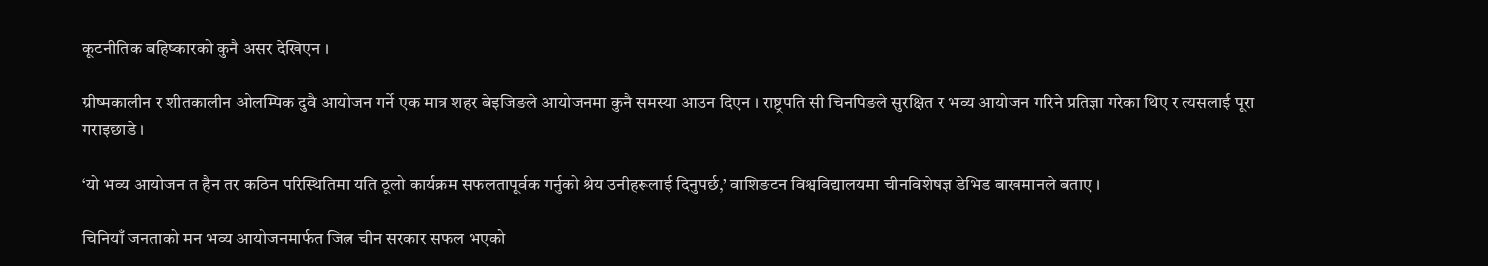कूटनीतिक बहिष्कारको कुनै असर देखिएन ।

ग्रीष्मकालीन र शीतकालीन ओलम्पिक दुवै आयोजन गर्ने एक मात्र शहर बेइजिङले आयोजनमा कुनै समस्या आउन दिएन । राष्ट्रपति सी चिनपिङले सुरक्षित र भव्य आयोजन गरिने प्रतिज्ञा गरेका थिए र त्यसलाई पूरा गराइछाडे ।

‘यो भव्य आयोजन त हैन तर कठिन परिस्थितिमा यति ठूलो कार्यक्रम सफलतापूर्वक गर्नुको श्रेय उनीहरूलाई दिनुपर्छ,’ वाशिङटन विश्वविद्यालयमा चीनविशेषज्ञ डेभिड बाखमानले बताए ।

चिनियाँ जनताको मन भव्य आयोजनमार्फत जित्न चीन सरकार सफल भएको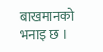बाखमानको भनाइ छ ।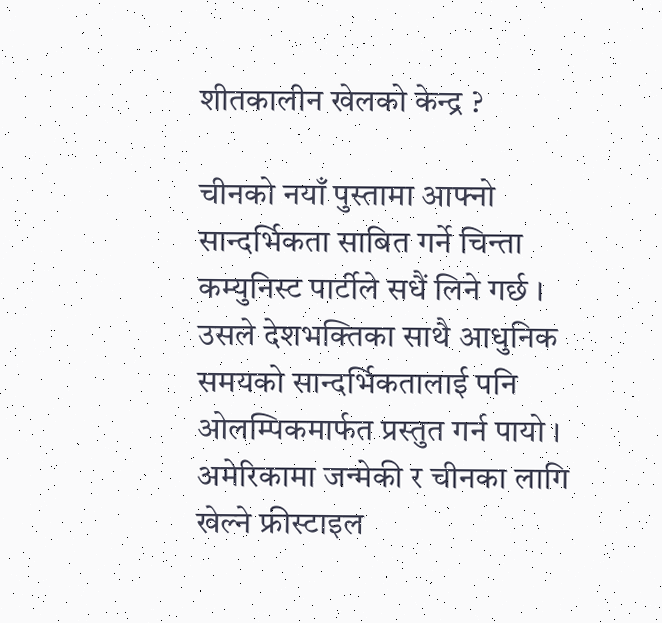शीतकालीन खेलको केन्द्र ?

चीनको नयाँ पुस्तामा आफ्नो सान्दर्भिकता साबित गर्ने चिन्ता कम्युनिस्ट पार्टीले सधैं लिने गर्छ । उसले देशभक्तिका साथै आधुनिक समयको सान्दर्भिकतालाई पनि ओलम्पिकमार्फत प्रस्तुत गर्न पायो । अमेरिकामा जन्मेकी र चीनका लागि खेल्ने फ्रीस्टाइल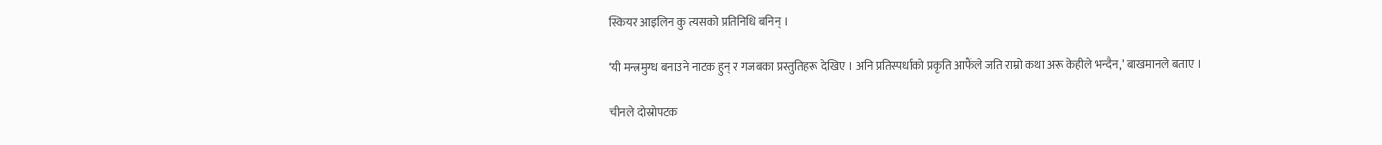स्कियर आइलिन कु त्यसको प्रतिनिधि बनिन् ।

‘यी मन्त्रमुग्ध बनाउने नाटक हुन् र गजबका प्रस्तुतिहरू देखिए । अनि प्रतिस्पर्धाको प्रकृति आफैंले जति राम्रो कथा अरू केहीले भन्दैन,’ बाखमानले बताए ।

चीनले दोस्रोपटक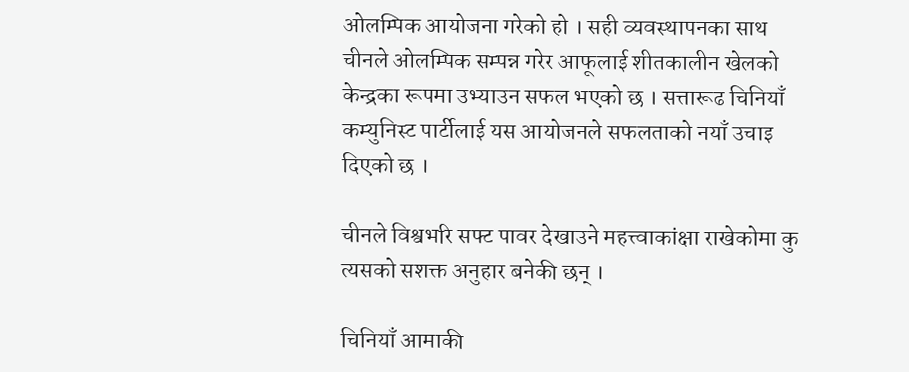ओलम्पिक आयोजना गरेको हो । सही व्यवस्थापनका साथ चीनले ओलम्पिक सम्पन्न गरेर आफूलाई शीतकालीन खेलको केन्द्रका रूपमा उभ्याउन सफल भएको छ । सत्तारूढ चिनियाँ कम्युनिस्ट पार्टीलाई यस आयोजनले सफलताको नयाँ उचाइ दिएको छ ।

चीनले विश्वभरि सफ्ट पावर देखाउने महत्त्वाकांक्षा राखेकोमा कु त्यसको सशक्त अनुहार बनेकी छन् ।

चिनियाँ आमाकी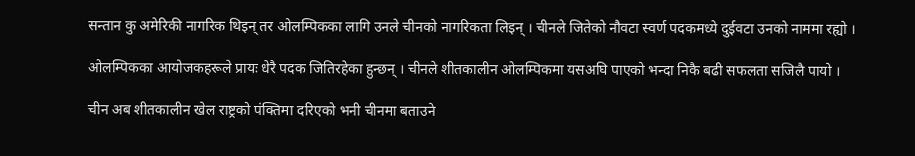सन्तान कु अमेरिकी नागरिक थिइन् तर ओलम्पिकका लागि उनले चीनको नागरिकता लिइन् । चीनले जितेको नौवटा स्वर्ण पदकमध्ये दुईवटा उनको नाममा रह्यो ।

ओलम्पिकका आयोजकहरूले प्रायः धेरै पदक जितिरहेका हुन्छन् । चीनले शीतकालीन ओलम्पिकमा यसअघि पाएको भन्दा निकै बढी सफलता सजिलै पायो ।

चीन अब शीतकालीन खेल राष्ट्रको पंक्तिमा दरिएको भनी चीनमा बताउने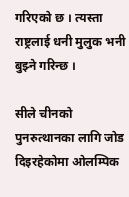गरिएको छ । त्यस्ता राष्ट्रलाई धनी मुलुक भनी बुझ्ने गरिन्छ ।

सीले चीनको पुनरुत्थानका लागि जोड दिइरहेकोमा ओलम्पिक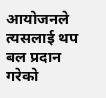आयोजनले त्यसलाई थप बल प्रदान गरेको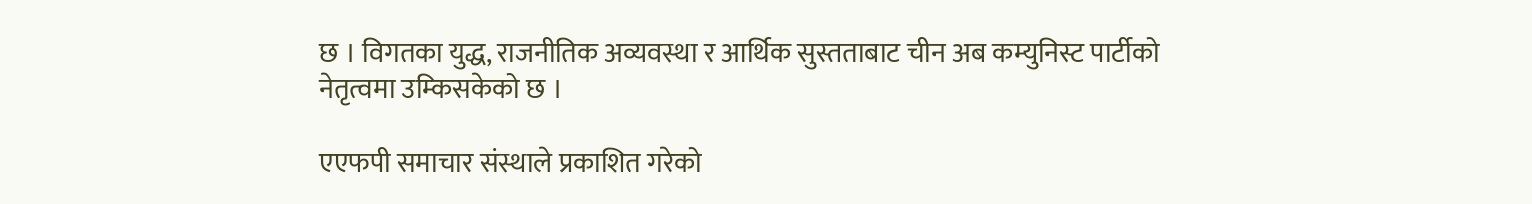छ । विगतका युद्ध, राजनीतिक अव्यवस्था र आर्थिक सुस्तताबाट चीन अब कम्युनिस्ट पार्टीको नेतृत्वमा उम्किसकेको छ ।

एएफपी समाचार संस्थाले प्रकाशित गरेको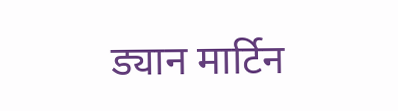ड्यान मार्टिन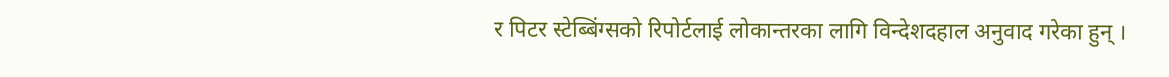र पिटर स्टेब्बिंग्सको रिपोर्टलाई लोकान्तरका लागि विन्देशदहाल अनुवाद गरेका हुन् ।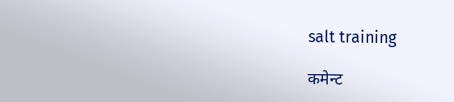salt training

कमेन्ट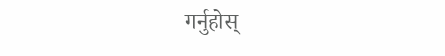गर्नुहोस्